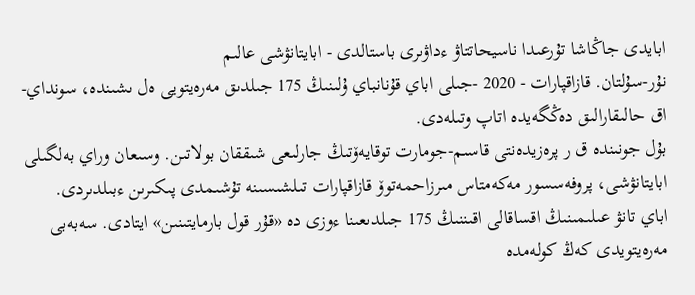ابايدى جاڭاشا تۇرعىدا ناسيحاتتاۋ ءداۋىرى باستالدى - ابايتانۋشى عالىم
نۇر-سۇلتان. قازاقپارات - 2020 -جىلى اباي قۇنانباي ۇلىنىڭ 175 جىلدىق مەرەيتويى ەل ىشىندە، سونداي-اق حالىقارالىق دەڭگەيدە اتاپ وتىلەدى.
بۇل جونىندە ق ر پرەزيدەنتى قاسىم-جومارت توقايەۆتىڭ جارلىعى شىققان بولاتىن. وسىعان وراي بەلگىلى ابايتانۋشى، پروفەسسور مەكەمتاس مىرزاحمەتوۆ قازاقپارات تىلشىسىنە تۇشىمدى پىكىرىن ءبىلدىردى.
اباي تانۋ عىلىمىنىڭ اقساقالى اقىننىڭ 175 جىلدىعىنا ءوزى دە «قۇر قول بارمايتىنىن» ايتادى. سەبەبى مەرەيتويدى كەڭ كولەمدە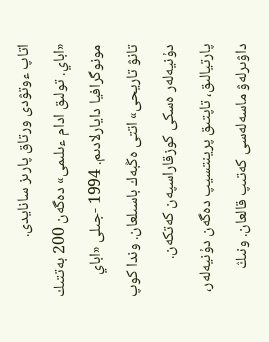اتاپ ءوتۋدى ورتاق پارىز سانايدى.
«اباي. تولىق ادام ءىلىمى» دەگەن 200 بەتتىك مونوگرافيا دايارلادىم. 1994 -جىلى «اباي تانۋ تاريحى» اتتى ەڭبەك باسىلعان. وندا كوپ دۇنيەلەر ەسكى كوزقاراسپەن كەتكەن. پارتيالىق، تاپتىق پرينتسيپ دەگەن دۇنيەلەر، داۋىرلەۋ ماسەلەسى كەتىپ قالعان. ونىڭ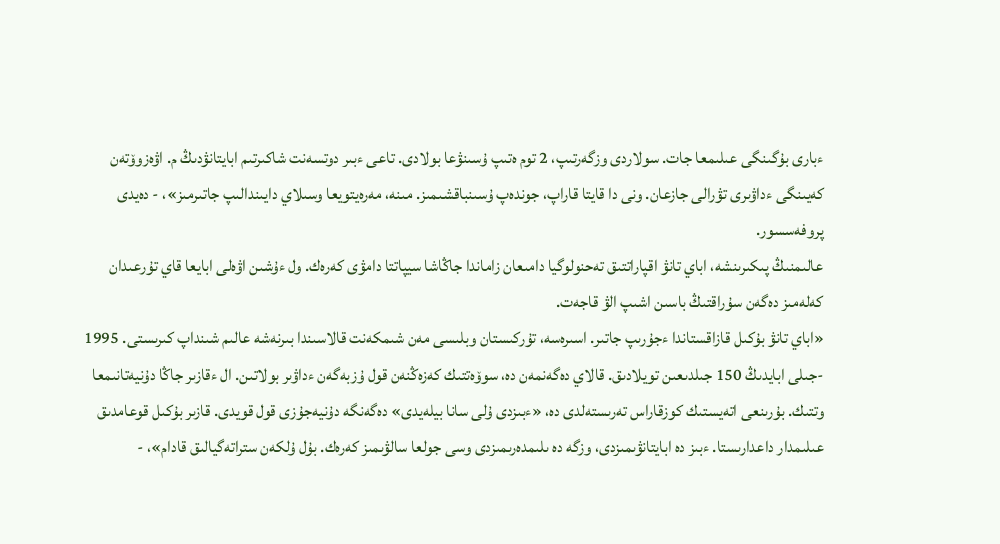ءبارى بۇگىنگى عىلىمعا جات. سولاردى وزگەرتىپ، 2 توم ەتىپ ۇسىنۋعا بولادى. تاعى ءبىر دوتسەنت شاكىرتىم ابايتانۋدىڭ م. اۋەزوۆتەن كەيىنگى ءداۋىرى تۋرالى جازعان. ونى دا قايتا قاراپ، جوندەپ ۇسىنباقشىمىز. مىنە، مەرەيتويعا وسىلاي دايىندالىپ جاتىرمىز»، - دەيدى پروفەسسور.
عالىمنىڭ پىكىرىنشە، اباي تانۋ اقپاراتتىق تەحنولوگيا دامىعان زاماندا جاڭاشا سيپاتتا دامۋى كەرەك. ول ءۇشىن اۋەلى ابايعا قاي تۇرعىدان كەلەمىز دەگەن سۇراقتىڭ باسىن اشىپ الۋ قاجەت.
«اباي تانۋ بۇكىل قازاقستاندا ءجۇرىپ جاتىر. اسىرەسە، تۇركىستان وبلىسى مەن شىمكەنت قالاسىندا بىرنەشە عالىم شىنداپ كىرىستى. 1995 -جىلى ابايدىڭ 150 جىلدىعىن تويلادىق. قالاي دەگەنمەن دە، سوۆەتتىك كەزەڭنەن قول ۇزبەگەن ءداۋىر بولاتىن. ال ءقازىر جاڭا دۇنيەتانىمعا وتتىك. بۇرىنعى اتەيستىك كوزقاراس تەرىستەلدى دە، «ءبىزدى ۇلى سانا بيلەيدى» دەگەنگە دۇنيەجۇزى قول قويدى. قازىر بۇكىل قوعامدىق عىلىمدار داعدارىستا. ءبىز دە ابايتانۋىمىزدى، وزگە دە ىلىمدەرىمىزدى وسى جولعا سالۋىمىز كەرەك. بۇل ۇلكەن ستراتەگيالىق قادام»، -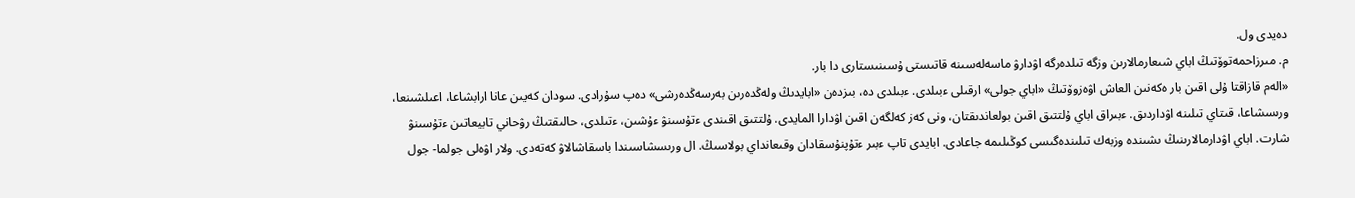دەيدى ول.
م. مىرزاحمەتوۆتىڭ اباي شىعارمالارىن وزگە تىلدەرگە اۋدارۋ ماسەلەسىنە قاتىستى ۇسىنىستارى دا بار.
«الەم قازاقتا ۇلى اقىن بار ەكەنىن العاش اۋەزوۆتىڭ «اباي جولى» ارقىلى ءبىلدى. ءبىلدى دە، بىزدەن «ابايدىڭ ولەڭدەرىن بەرسەڭدەرشى» دەپ سۇرادى. سودان كەيىن عانا ارابشاعا، اعىلشىنعا، ورىسشاعا، قىتاي تىلىنە اۋداردىق. ءبىراق اباي ۇلتتىق اقىن بولعاندىقتان، ونى كەز كەلگەن اقىن اۋدارا المايدى. ۇلتتىق اقىندى ءتۇسىنۋ ءۇشىن، ءتىلدى، حالىقتىڭ رۋحاني تابيعاتىن ءتۇسىنۋ شارت. اباي اۋدارمالارىنىڭ ىشىندە وزبەك تىلىندەگىسى كوڭىلىمە جاعادى. ابايدى تاپ ءبىر ءتۇپنۇسقادان وقىعانداي بولاسىڭ. ال ورىسشاسىندا باسقاشالاۋ كەتەدى. ولار اۋەلى جولما- جول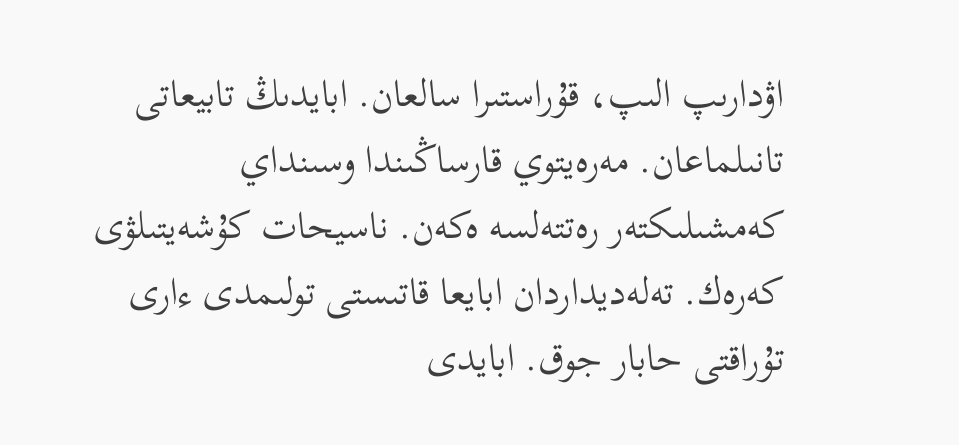اۋدارىپ الىپ، قۇراستىرا سالعان. ابايدىڭ تابيعاتى تانىلماعان. مەرەيتوي قارساڭىندا وسىنداي كەمشىلىكتەر رەتتەلسە ەكەن. ناسيحات كۇشەيتىلۋى كەرەك. تەلەديداردان ابايعا قاتىستى تولىمدى ءارى تۇراقتى حابار جوق. ابايدى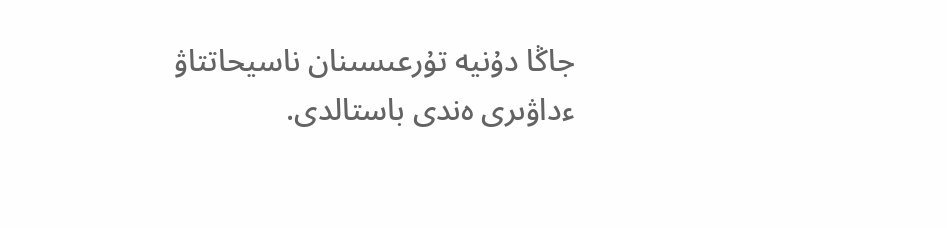جاڭا دۇنيە تۇرعىسىنان ناسيحاتتاۋ ءداۋىرى ەندى باستالدى.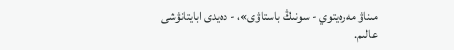مىناۋ مەرەيتوي - سونىڭ باستاۋى»، - دەيدى ابايتانۋشى عالىم.